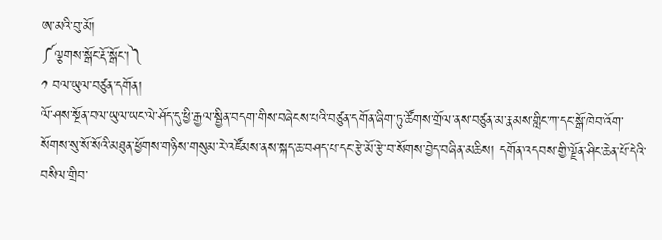ཨ་མའི་བུ་མོ།
༼ལྕགས་སྒོང་རྡོ་སྒོང་།༽
༡ བལ་ཡུལ་བཙུན་དགོན།
ལོ་ཤས་སྔོན་བལ་ཡུལ་ཡང་ལེ་ཤོད་དུ་ཕྱི་རྒྱལ་སྦྱིན་བདག་གིས་བཞེངས་པའི་བཙུན་དགོན་ཞིག་ཏུ་ཚོགས་གྲོལ་ནས་བཙུན་མ་རྣམས་གླིང་ཀ་དང་སྒོ་ཁེབ་འོག་སོགས་སུ་སོ་སོའི་མཐུན་ཕྱོགས་གཉིས་གསུམ་རེ་འཛོམས་ནས་སྐད་ཆ་བཤད་པ་དང་རྩེ་མོ་རྩེ་བ་སོགས་བྱེད་བཞིན་མཆིས། དགོན་འདབས་གྱི་ལྗོན་ཤིང་ཆེན་པོ་དེའི་བསིལ་གྲིབ་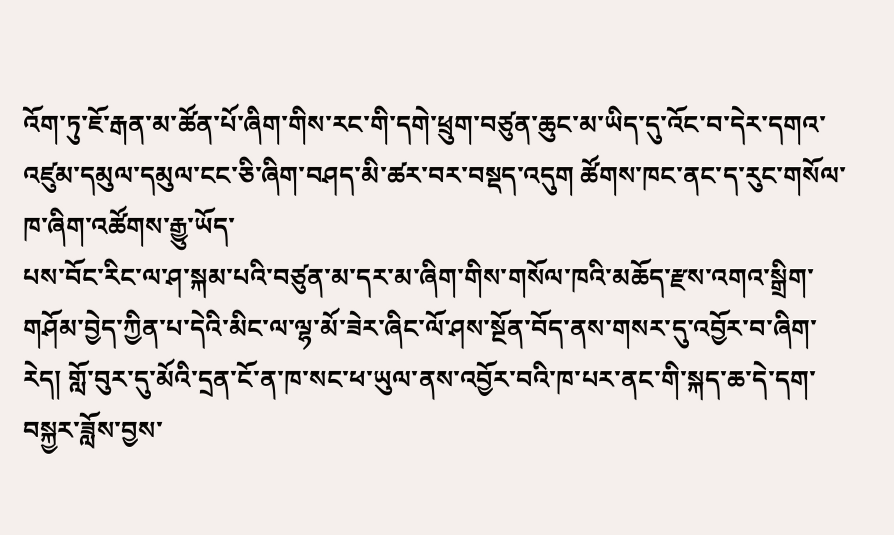འོག་ཏུ་ཇོ་རྒན་མ་ཚོན་པོ་ཞིག་གིས་རང་གི་དགེ་ཕྲུག་བཙུན་ཆུང་མ་ཡིད་དུ་འོང་བ་དེར་དགའ་འཛུམ་དམུལ་དམུལ་ངང་ཅི་ཞིག་བཤད་མི་ཚར་བར་བསྡད་འདུག ཚོགས་ཁང་ནང་ད་རུང་གསོལ་ཁ་ཞིག་འཚོགས་རྒྱུ་ཡོད་
པས་བོང་རིང་ལ་ཤ་སྐམ་པའི་བཙུན་མ་དར་མ་ཞིག་གིས་གསོལ་ཁའི་མཆོད་རྫས་འགའ་སྒྲིག་གཤོམ་བྱེད་ཀྱིན་པ་དེའི་མིང་ལ་ལྷ་མོ་ཟེར་ཞིང་ལོ་ཤས་སྔོན་བོད་ནས་གསར་དུ་འབྱོར་བ་ཞིག་རེད། གློ་བུར་དུ་མོའི་དྲན་ངོ་ན་ཁ་སང་ཕ་ཡུལ་ནས་འབྱོར་བའི་ཁ་པར་ནང་གི་སྐད་ཆ་དེ་དག་བསྐྱར་ཟློས་བྱས་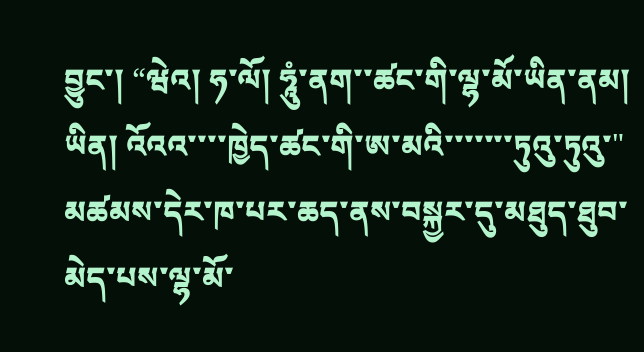བྱུང་། “ཝེའ། ཧ་ལོ། ཧཱུཾ་ནག་་ཚང་གི་ལྷ་མོ་ཡིན་ནམ། ཡིན། འོའའ་་་་ཁྱེད་ཚང་གི་ཨ་མའི་་་་་་་ཏུའུ་ཏུའུ་" མཚམས་དེར་ཁ་པར་ཆད་ནས་བསྐྱར་དུ་མཐུད་ཐུབ་མེད་པས་ལྷ་མོ་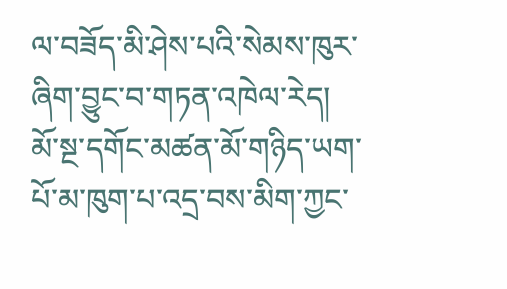ལ་བཟོད་མི་ཤེས་པའི་སེམས་ཁུར་ཞིག་བྱུང་བ་གཏན་འཁེལ་རེད། མོ་སྔ་དགོང་མཚན་མོ་གཉིད་ཡག་པོ་མ་ཁུག་པ་འདྲ་བས་མིག་ཀྱང་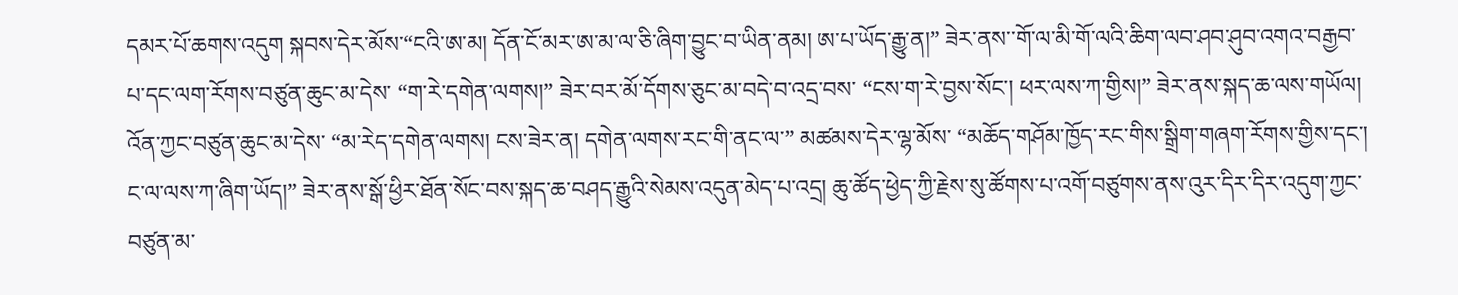དམར་པོ་ཆགས་འདུག སྐབས་དེར་མོས་“ངའི་ཨ་མ། དོན་ངོ་མར་ཨ་མ་ལ་ཅི་ཞིག་བྱུང་བ་ཡིན་ནམ། ཨ་པ་ཡོད་རྒྱུ་ན།” ཟེར་ནས་་གོ་ལ་མི་གོ་ལའི་ཆིག་ལབ་ཤབ་ཤུབ་འགའ་བརྒྱབ་པ་དང་ལག་རོགས་བཙུན་ཆུང་མ་དེས་ “ག་རེ་དགེན་ལགས།” ཟེར་བར་མོ་དོགས་ཅུང་མ་བདེ་བ་འདྲ་བས་ “ངས་ག་རེ་བྱས་སོང་། ཕར་ལས་ཀ་གྱིས།” ཟེར་ནས་སྐད་ཆ་ལས་གཡོལ། འོན་ཀྱང་བཙུན་ཆུང་མ་དེས་ “མ་རེད་དགེན་ལགས། ངས་ཟེར་ན། དགེན་ལགས་རང་གི་ནང་ལ་” མཚམས་དེར་ལྷ་མོས་ “མཆོད་གཤོམ་ཁྱོད་རང་གིས་སྒྲིག་གཞག་རོགས་གྱིས་དང་། ང་ལ་ལས་ཀ་ཞིག་ཡོད།” ཟེར་ནས་སྒོ་ཕྱིར་ཐོན་སོང་བས་སྐད་ཆ་བཤད་རྒྱུའི་སེམས་འདུན་མེད་པ་འདྲ། ཆུ་ཚོད་ཕྱེད་ཀྱི་རྗེས་སུ་ཚོགས་པ་འགོ་བཙུགས་ནས་འུར་དིར་དིར་འདུག་ཀྱང་བཙུན་མ་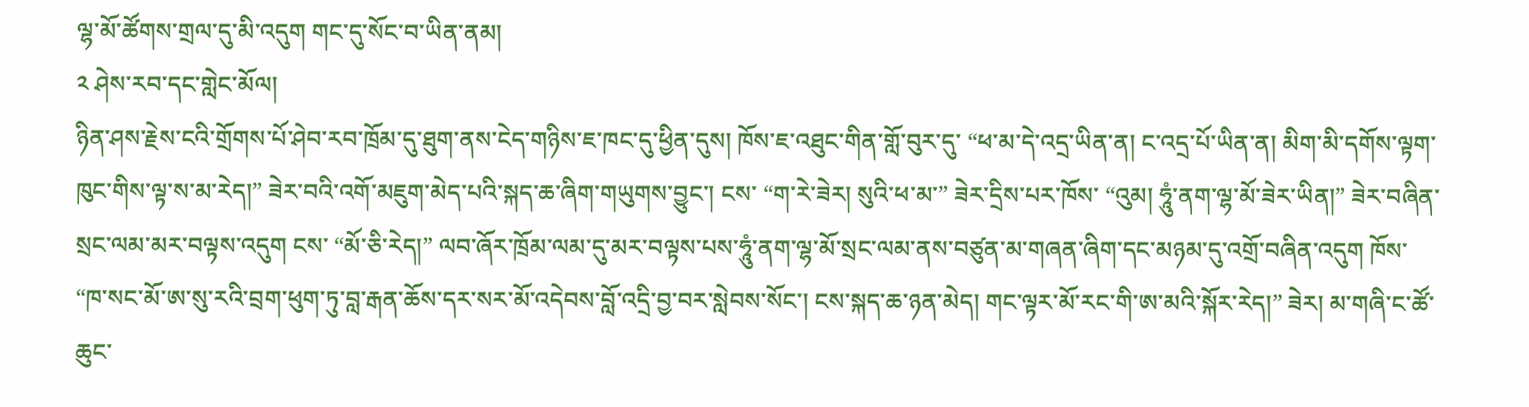ལྷ་མོ་ཚོགས་གྲལ་དུ་མི་འདུག གང་དུ་སོང་བ་ཡིན་ནམ།
༢ ཤེས་རབ་དང་གླེང་མོལ།
ཉིན་ཤས་རྗེས་ངའི་གྲོགས་པོ་ཤེབ་རབ་ཁྲོམ་དུ་ཐུག་ནས་ངེད་གཉིས་ཇ་ཁང་དུ་ཕྱིན་དུས། ཁོས་ཇ་འཐུང་གིན་གློ་བུར་དུ་ “ཕ་མ་དེ་འདྲ་ཡིན་ན། ང་འདྲ་པོ་ཡིན་ན། མིག་མི་དགོས་ལྟག་ཁུང་གིས་ལྟ་ས་མ་རེད།” ཟེར་བའི་འགོ་མཇུག་མེད་པའི་སྐད་ཆ་ཞིག་གཡུགས་བྱུང་། ངས་ “ག་རེ་ཟེར། སུའི་ཕ་མ་” ཟེར་དྲིས་པར་ཁོས་ “འུམ། ཧཱུཾ་ནག་ལྷ་མོ་ཟེར་ཡིན།” ཟེར་བཞིན་སྲང་ལམ་མར་བལྟས་འདུག ངས་ “མོ་ཅི་རེད།” ལབ་ཞོར་ཁྲོམ་ལམ་དུ་མར་བལྟས་པས་ཧཱུཾ་ནག་ལྷ་མོ་སྲང་ལམ་ནས་བཙུན་མ་གཞན་ཞིག་དང་མཉམ་དུ་འགྲོ་བཞིན་འདུག ཁོས་ “ཁ་སང་མོ་ཨ་སུ་རའི་བྲག་ཕུག་ཏུ་བླ་རྒན་ཆོས་དར་སར་མོ་འདེབས་བློ་འདྲི་བྱ་བར་སླེབས་སོང་། ངས་སྐད་ཆ་ཉན་མེད། གང་ལྟར་མོ་རང་གི་ཨ་མའི་སྐོར་རེད།” ཟེར། མ་གཞི་ང་ཚོ་ཆུང་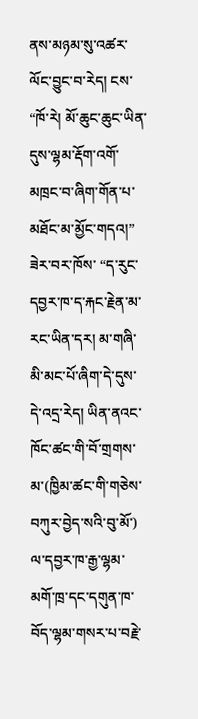ནས་མཉམ་སུ་འཚར་ལོང་བྱུང་བ་རེད། ངས་ “ཁོ་རེ། མོ་ཆུང་ཆུང་ཡིན་དུས་ལྷམ་རྡོག་འགོ་མཁྲང་བ་ཞིག་གོན་པ་མཐོང་མ་མྱོང་གདའ།” ཟེར་བར་ཁོས་ “ད་རུང་དབྱར་ཁ་ད་རྐང་རྗེན་མ་རང་ཡིན་དར། མ་གཞི་མི་མང་པོ་ཞིག་དེ་དུས་དེ་འདྲ་རེད། ཡིན་ནའང་ཁོང་ཚང་གི་བོ་གྲགས་མ་(ཁྱིམ་ཚང་གི་གཅེས་བཀུར་བྱེད་སའི་བུ་མོ་) ལ་དབྱར་ཁ་རྒྱ་ལྷམ་མགོ་ཁྲ་དང་དགུན་ཁ་བོད་ལྷམ་གསར་པ་བརྗེ་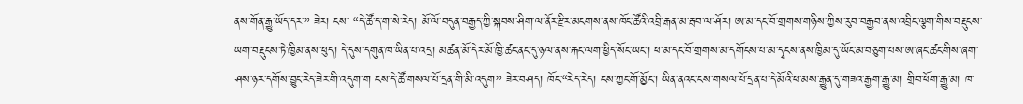ནས་གོན་རྒྱུ་ཡོད་དར་” ཟེར། ངས་ “དེ་ཚོ་ད་ག་སེ་རེད། མོ་ལོ་བདུན་བརྒྱད་ཀྱི་སྐབས་ཤིག་ལ་ནོར་རྫིར་མངགས་ནས་ཁོང་ཚོའི་འབྲི་རྒན་མ་རྦབ་ལ་ཤོར། ཨ་མ་དང་བོ་གྲགས་གཉིས་ཀྱིས་རུབ་བརྒྱབ་ནས་འབྲིང་ལྕག་གིས་བརྡུངས་ཡག་བརྡུངས་ཏེ་ཁྱིམ་ནས་ཕུད། དེ་དུས་དགུན་ཁ་ཡིན་པ་འདྲ། མཚན་མོ་དེར་མོ་ཁྱི་ཚང་ནང་དུ་ཉལ་ནས་རྐང་ལག་ཕྱིད་སོང་ཡང་། ཕ་མ་དང་བོ་གྲགས་མ་དགོངས་པ་མ་དྭངས་ནས་ཁྱིམ་དུ་ཡོང་མ་བཅུག་པས་ཨ་ཞང་ཚང་གིས་ཞག་ཤས་ཉར་དགོས་བྱུང་རེད་ཟེར་གི་འདུག་ག ངས་དེ་ཚོ་གསལ་པོ་དྲན་གི་མི་འདུག” ཟེར་བཤད། ཁོང་“རེད་རེད། ངས་ཀྱང་གོ་མྱོང་། ཡིན་ནའང་ངས་གསལ་པོ་དྲན་པ་དེ་མོའི་ཕ་མས་རྒྱུན་དུ་གཟའ་རྒྱག་རྒྱུ་མ། གྲིབ་ཕོག་རྒྱུ་མ། ཁ་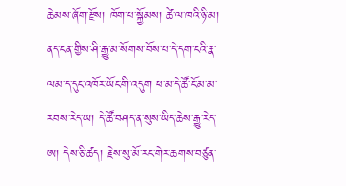ཆེམས་ཞོག་རྫོས། ཁོག་པ་སྐྱོམས། ཚེ་ལ་ཁའི་ཉི་མ། ནད་ངན་གྱིས་ཤི་རྒྱུ་མ་སོགས་བོས་པ་དེ་དག་ངའི་རྣ་ལམ་ད་དུང་འཁོར་ཡོང་གི་འདུག ཕ་མ་དེ་ཚོ་ངོ་མ་མ་རབས་རེད་ཡ། དེ་ཚོ་བཤད་ན་སུས་ཡིད་ཆེས་རྒྱུ་རེད་ཨ། དེས་ཅི་ཚད། རྗེས་སུ་མོ་རང་གེར་ཆགས་བཙུན་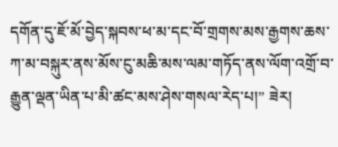དགོན་དུ་ཇོ་མོ་བྱེད་སྐབས་ཕ་མ་དང་བོ་གྲགས་མས་རྒྱགས་ཆས་ཀ་མ་བསྐུར་ནས་མོས་ངུ་མཆི་མས་ལམ་གཏོད་ནས་ལོག་འགྲོ་བ་རྒྱུན་ལྡན་ཡིན་པ་མི་ཚང་མས་ཤེས་གསལ་རེད་པ།” ཟེར།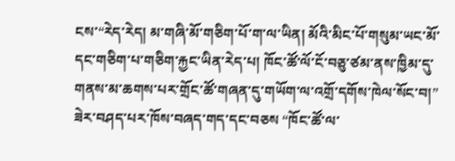ངས་“རེད་རེད། མ་གཞི་མོ་གཅིག་པོ་ག་ལ་ཡིན། མོའི་མིང་པོ་གསུམ་ཡང་མོ་དང་གཅིག་པ་གཅིག་རྐྱང་ཡིན་རེད་པ། ཁོང་ཚོ་ལོ་ངོ་བཅུ་ཙམ་ནས་ཁྱིམ་དུ་གནས་མ་ཆགས་པར་གྲོང་ཚོ་གཞན་དུ་གཡོག་ལ་འགྲོ་དགོས་ཁེལ་སོང་བ།” ཟེར་བཤད་པར་ཁོས་བཞད་གད་དང་བཅས “ཁོང་ཚོ་ལ་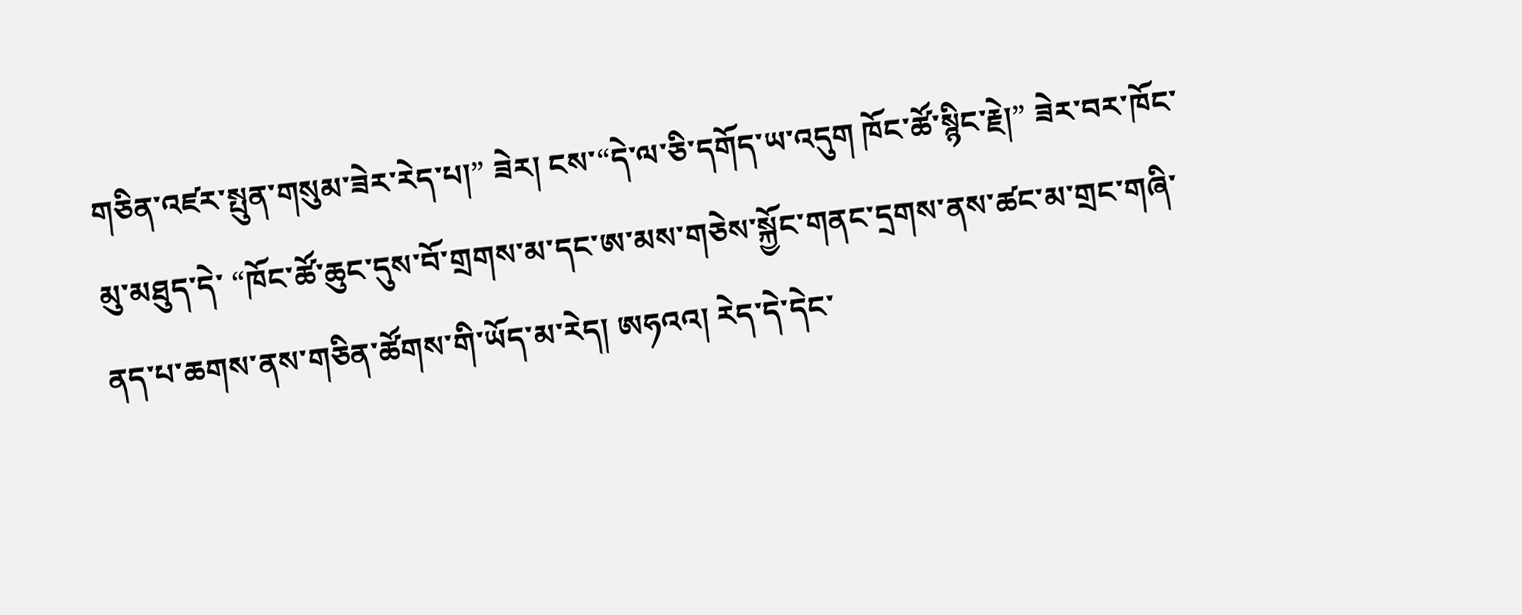གཅིན་འཛར་སྤུན་གསུམ་ཟེར་རེད་པ།” ཟེར། ངས་“དེ་ལ་ཅི་དགོད་ཡ་འདུག ཁོང་ཚོ་སྙིང་རྗེ།” ཟེར་བར་ཁོང་མུ་མཐུད་དེ་ “ཁོང་ཚོ་ཆུང་དུས་བོ་གྲགས་མ་དང་ཨ་མས་གཅེས་སྐྱོང་གནང་དྲགས་ནས་ཚང་མ་གྲང་གཞི་ནད་པ་ཆགས་ནས་གཅིན་ཚོགས་གི་ཡོད་མ་རེད། ཨཧའའ། རེད་དེ་དེང་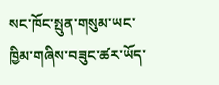སང་ཁོང་སྤུན་གསུམ་ཡང་ཁྱིམ་གཞིས་བཟུང་ཚར་ཡོད་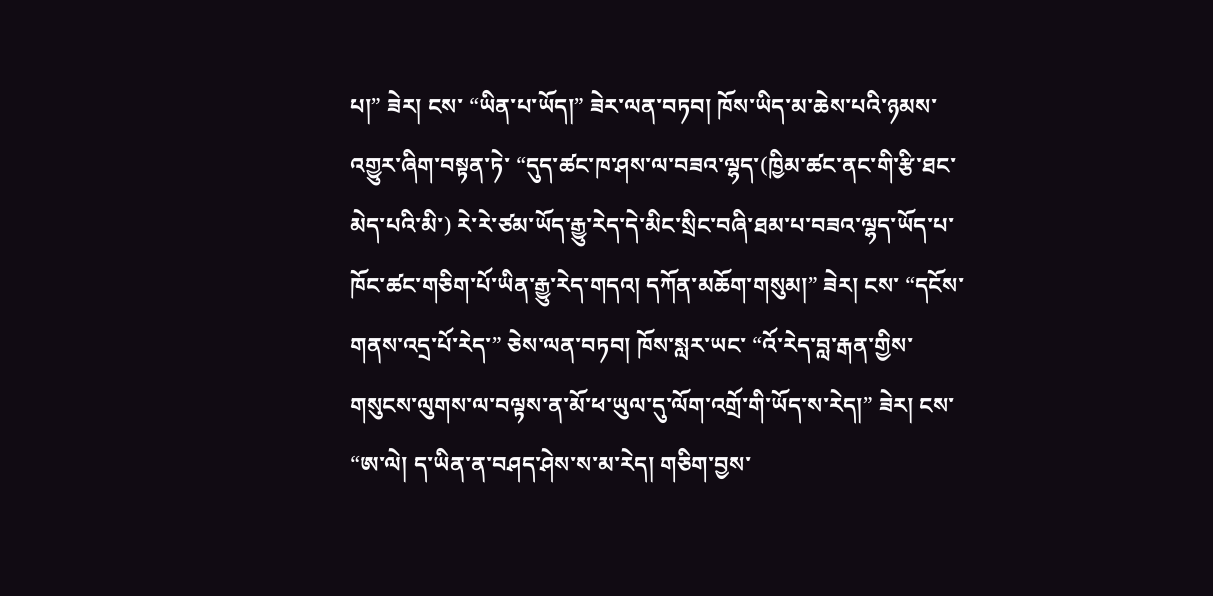པ།” ཟེར། ངས་ “ཡིན་པ་ཡོད།” ཟེར་ལན་བཏབ། ཁོས་ཡིད་མ་ཆེས་པའི་ཉམས་འགྱུར་ཞིག་བསྟན་ཏེ་ “དུད་ཚང་ཁ་ཤས་ལ་བཟའ་ལྷད་(ཁྱིམ་ཚང་ནང་གི་རྩི་ཐང་མེད་པའི་མི་) རེ་རེ་ཙམ་ཡོད་རྒྱུ་རེད་དེ་མིང་སྲིང་བཞི་ཐམ་པ་བཟའ་ལྷད་ཡོད་པ་ཁོང་ཚང་གཅིག་པོ་ཡིན་རྒྱུ་རེད་གདའ། དཀོན་མཆོག་གསུམ།” ཟེར། ངས་ “དངོས་གནས་འདྲ་པོ་རེད་” ཅེས་ལན་བཏབ། ཁོས་སླར་ཡང་ “འོ་རེད་བླ་རྒན་གྱིས་གསུངས་ལུགས་ལ་བལྟས་ན་མོ་ཕ་ཡུལ་དུ་ལོག་འགྲོ་གི་ཡོད་ས་རེད།” ཟེར། ངས་ “ཨ་ལེ། ད་ཡིན་ན་བཤད་ཤེས་ས་མ་རེད། གཅིག་བྱས་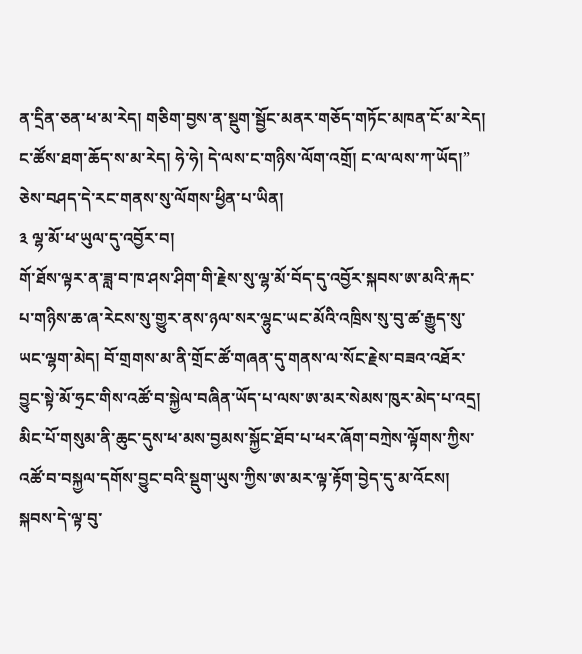ན་དྲིན་ཅན་ཕ་མ་རེད། གཅིག་བྱས་ན་སྡུག་སྦྱོང་མནར་གཅོད་གཏོང་མཁན་ངོ་མ་རེད། ང་ཚོས་ཐག་ཆོད་ས་མ་རེད། ཧེ་ཧེ། དེ་ལས་ང་གཉིས་ལོག་འགྲོ། ང་ལ་ལས་ཀ་ཡོད།” ཅེས་བཤད་དེ་རང་གནས་སུ་ལོགས་ཕྱིན་པ་ཡིན།
༣ ལྷ་མོ་ཕ་ཡུལ་དུ་འབྱོར་བ།
གོ་ཐོས་ལྟར་ན་ཟླ་བ་ཁ་ཤས་ཤིག་གི་རྗེས་སུ་ལྷ་མོ་བོད་དུ་འབྱོར་སྐབས་ཨ་མའི་རྐང་པ་གཉིས་ཆ་ཞ་རེངས་སུ་གྱུར་ནས་ཉལ་སར་ལྷུང་ཡང་མོའི་འཁྲིས་སུ་བུ་ཚ་རྒྱུད་སུ་ཡང་ལྷག་མེད། བོ་གྲགས་མ་ནི་གྲོང་ཚོ་གཞན་དུ་གནས་ལ་སོང་རྗེས་བཟའ་འཐོར་བྱུང་སྟེ་མོ་ཧྲང་གིས་འཚོ་བ་སྐྱེལ་བཞིན་ཡོད་པ་ལས་ཨ་མར་སེམས་ཁུར་མེད་པ་འདྲ། མིང་པོ་གསུམ་ནི་ཆུང་དུས་ཕ་མས་བྱམས་སྐྱོང་ཐོབ་པ་ཕར་ཞོག་བཀྲེས་ལྟོགས་ཀྱིས་འཚོ་བ་བསྐྱལ་དགོས་བྱུང་བའི་སྡུག་ཡུས་ཀྱིས་ཨ་མར་ལྟ་རྟོག་བྱེད་དུ་མ་འོངས། སྐབས་དེ་ལྟ་བུ་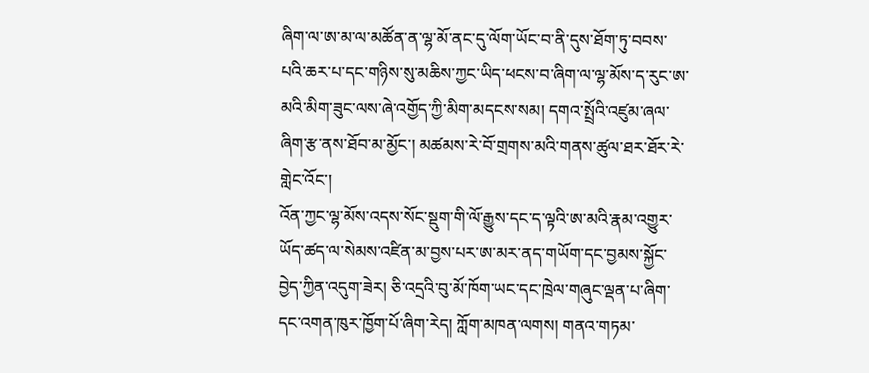ཞིག་ལ་ཨ་མ་ལ་མཚོན་ན་ལྷ་མོ་ནང་དུ་ལོག་ཡོང་བ་ནི་དུས་ཐོག་ཏུ་བབས་པའི་ཆར་པ་དང་གཉིས་སུ་མཆིས་ཀྱང་ཡིད་ཕངས་བ་ཞིག་ལ་ལྷ་མོས་ད་རུང་ཨ་མའི་མིག་ཟུང་ལས་ཞེ་འགྱོད་ཀྱི་མིག་མདངས་སམ། དགའ་སྤྲོའི་འཛུམ་ཞལ་ཞིག་རྩ་ནས་ཐོབ་མ་མྱོང་། མཚམས་རེ་བོ་གྲགས་མའི་གནས་ཚུལ་ཐར་ཐོར་རེ་གླེང་འོང་།
འོན་ཀྱང་ལྷ་མོས་འདས་སོང་སྡུག་གི་ལོ་རྒྱུས་དང་ད་ལྟའི་ཨ་མའི་རྣམ་འགྱུར་ཡོད་ཚད་ལ་སེམས་འཛིན་མ་བྱས་པར་ཨ་མར་ནད་གཡོག་དང་བྱམས་སྐྱོང་བྱེད་ཀྱིན་འདུག་ཟེར། ཅི་འདྲའི་བུ་མོ་ཁོག་ཡང་དང་ཁྲེལ་གཞུང་ལྡན་པ་ཞིག་དང་འགན་ཁུར་ཁྱོག་པོ་ཞིག་རེད། ཀློག་མཁན་ལགས། གནའ་གཏམ་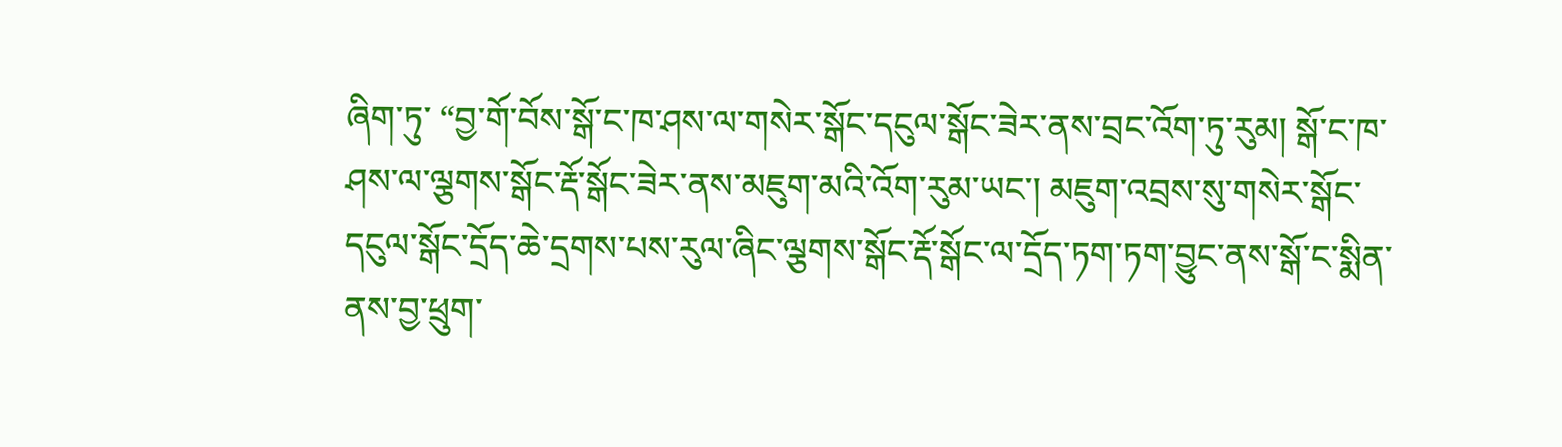ཞིག་ཏུ་ “བྱ་གོ་བོས་སྒོ་ང་ཁ་ཤས་ལ་གསེར་སྒོང་དངུལ་སྒོང་ཟེར་ནས་བྲང་འོག་ཏུ་རུམ། སྒོ་ང་ཁ་ཤས་ལ་ལྕགས་སྒོང་རྡོ་སྒོང་ཟེར་ནས་མཇུག་མའི་འོག་རུམ་ཡང་། མཇུག་འབྲས་སུ་གསེར་སྒོང་དངུལ་སྒོང་དྲོད་ཆེ་དྲགས་པས་རུལ་ཞིང་ལྕགས་སྒོང་རྡོ་སྒོང་ལ་དྲོད་ཏག་ཏག་བྱུང་ནས་སྒོ་ང་སྨིན་ནས་བྱ་ཕྲུག་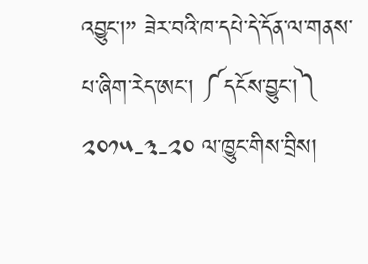འབྱུང་།” ཟེར་བའི་ཁ་དཔེ་དེ་དོན་ལ་གནས་པ་ཞིག་རེད་ཨང་། ༼དངོས་བྱུང་།༽
༢༠༡༥-༣-༢༠ ལ་ཁྱུང་གིས་བྲིས།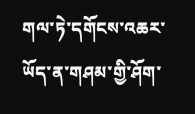གལ་ཏེ་དགོངས་འཆར་ཡོད་ན་གཤམ་གྱི་ཤོག་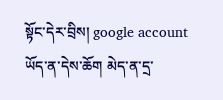སྟོང་དེར་བྲིས། google account ཡོད་ན་དེས་ཆོག མེད་ན་དྲ་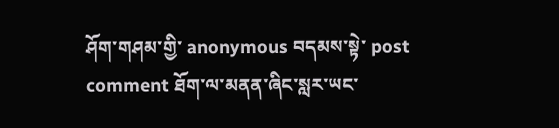ཤོག་གཤམ་གྱི་ anonymous བདམས་སྟེ་ post comment ཐོག་ལ་མནན་ཞིང་སླར་ཡང་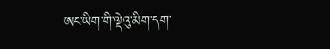ཨང་ཡིག་གི་ལྡེའུ་མིག་དག་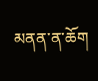མནན་ན་ཆོག